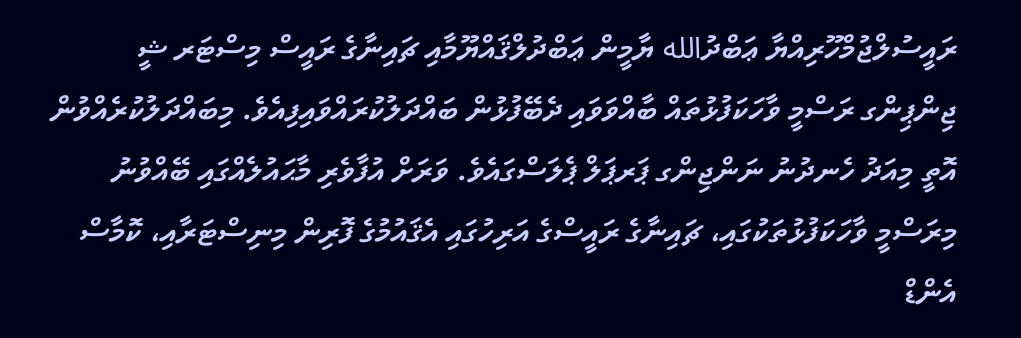ރައީސުލްޖުމްހޫރިއްޔާ ޢަބްދުالله ޔާމީން ޢަބްދުލްޤައްޔޫމާއި ޗައިނާގެ ރައީސް މިސްޓަރ ޝީ ޖިންޕިންގ ރަސްމީ ވާހަކަފުޅުތައް ބާއްވަވައި ދެބޭފުޅުން ބައްދަލުކުރައްވައިފިއެވެ. މިބައްދަލުކުރެއްވުން އޮތީ މިއަދު ހެނދުނު ނަންޖިންގ ޕަރޕަލް ޕެލަސްގައެވެ. ވަރަށް އުފާވެރި މާޙައުލެއްގައި ބޭއްވުނު މިރަސްމީ ވާހަކަފުޅުތަކުގައި، ޗައިނާގެ ރައީސްގެ އަރިހުގައި އެޤައުމުގެ ފޮރިން މިނިސްޓަރާއި، ކޮމާސް އެންޑް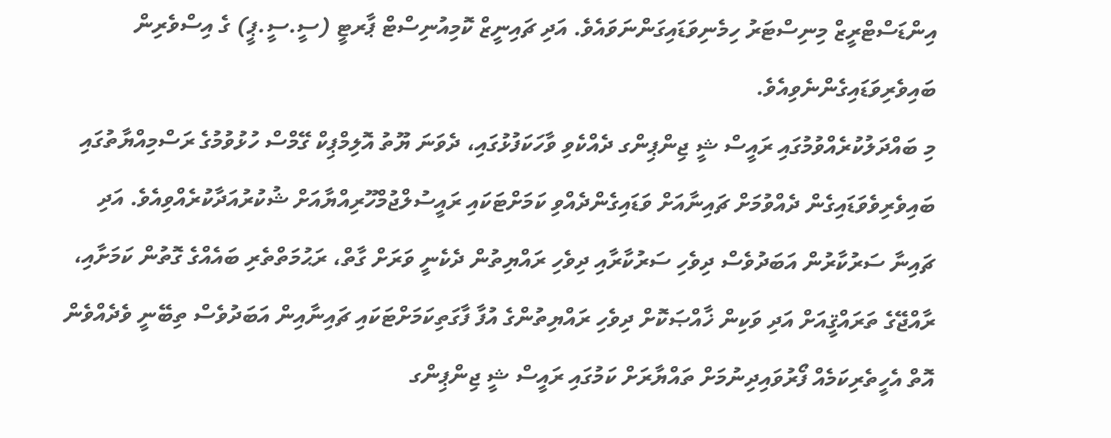އިންޑަސްޓްރީޒް މިނިސްޓަރު ހިމެނިވަޑައިގަންނަވައެވެ. އަދި ޗައިނީޒް ކޮމިއުނިސްޓް ޕާރޓީ (ސީ.ސީ.ޕީ) ގެ އިސްވެރިން ބައިވެރިވަޑައިގެންނެވިއެވެ.
މި ބައްދަލުކުރެއްވުމުގައި ރައީސް ޝީ ޖިންޕިންގ ދެއްކެވި ވާހަކަފުޅުގައި، ދެވަނަ ޔޫތު އޮލިމްޕިކް ގޭމްސް ހުޅުވުމުގެ ރަސްމިއްޔާތުގައި ބައިވެރިވެވަޑައިގެން ދެއްވުމަށް ޗައިނާއަށް ވަޑައިގެންދެއްވި ކަމަށްޓަކައި ރައީސުލްޖުމްހޫރިއްޔާއަށް ޝުކުރުއަދާކުރެއްވިއެވެ. އަދި ޗައިނާ ސަރުކާރުން އަބަދުވެސް ދިވެހި ސަރުކާރާއި ދިވެހި ރައްޔިތުން ދެކެނީ ވަރަށް ގާތް، ރަޙުމަތްތެރި ބައެއްގެ ގޮތުން ކަމަށާއި، ރާއްޖޭގެ ތަރައްޤީއަށް އަދި ވަކިން ޚާއްޞަކޮށް ދިވެހި ރައްޔިތުންގެ އުފާ ފާގަތިކަމަށްޓަކައި ޗައިނާއިން އަބަދުވެސް ތިބޭނީ ވެދެއްވެން އޮތް އެހީތެރިކަމެއް ފޯރުވައިދިނުމަށް ތައްޔާރަށް ކަމުގައި ރައީސް ޝީ ޖިންޕިންގ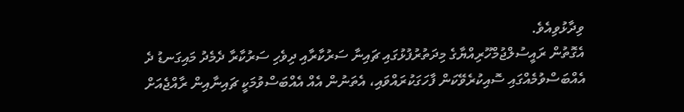ވިދާޅުވިއެވެ.
އެގޮތުން ރައީސުލްޖުމްހޫރިއްޔާގެ މިދަތުރުފުޅުގައި ޗައިނާ ސަރުކާރާއި ދިވެހި ސަރުކާރާ ދެމެދު މައިގަނޑު ދެ އެއްބަސްވުމެއްގައި ސޮއިކުރެވޭކަން ފާހަގަކުރައްވައި، އެތަނުން އެއް އެއްބަސްވުމަކީ ޗައިނާއިން ރާއްޖެއަށް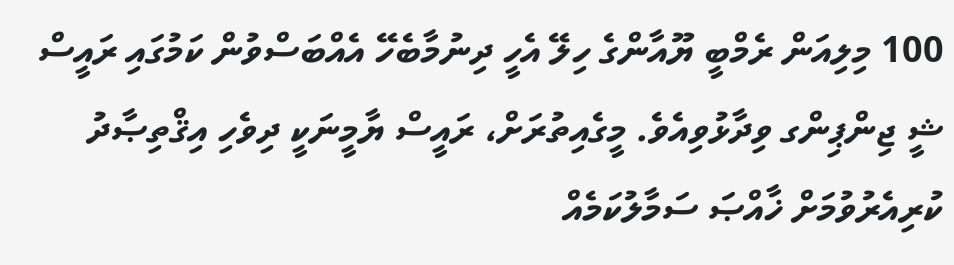100 މިލިއަން ރެމްބީ ޔޫއާންގެ ހިލޭ އެހީ ދިނުމާބެހޭ އެއްބަސްވުން ކަމުގައި ރައީސް ޝީ ޖިންޕިންގ ވިދާޅުވިއެވެ. މީގެއިތުރަށް، ރައީސް ޔާމީނަކީ ދިވެހި އިޤްތިޞާދު ކުރިއެރުވުމަށް ޚާއްޞަ ސަމާލުކަމެއް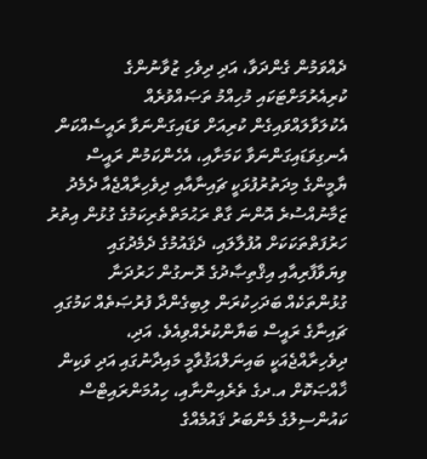ދެއްވަމުން ގެންދަވާ، އަދި ދިވެހި ޒުވާނުންގެ ކުރިއެރުމަށްޓަކައި މުހިއްމު ތަޞައްވުރެއް އެކުލަވާލައްވައިގެން ކުރިއަށް ވަޑައިގަންނަވާ ރައީސެއްކަން އެނގިވަޑައިގަންނަވާ ކަމަށާއި، އެހެންކަމުން ރައީސް ޔާމީންގެ މިދަތުރުފުޅަކީ ޗައިނާއާއި ދިވެހިރާއްޖެއާ ދެމެދު ޒަމާނުއްސުރެ އޮންނަ ގާތް ރަޙުމަތްތެރިކަމުގެ ގުޅުން އިތުރު ހަރުފަތްތަކަކަށް އުފުލާލައި، ދެޤައުމުގެ ދެމެދުގައި ވިޔަވާފާރިއާއި އިޤްތިޞާދުގެ ރޮނގުން ހަރުދަނާ ގުޅުންތަކެއް ބަދަހިކުރަން ލިބިގެންދާ ފުރުޞަތެއް ކަމުގައި ޗައިނާގެ ރައީސް ބަޔާންކުރެއްވިއެވެ. އަދި، ދިވެހިރާއްޖެއަކީ ބައިނަލްއަޤުވާމީ މައިދާނުގައި އަދި ވަކިން ޚާއްޞަކޮށް އ.ދގެ ތެރެއިންނާއި، ހިއުމަންރައިޓްސް ކައުންސިލުގެ މެންބަރު ޤައުމެއްގެ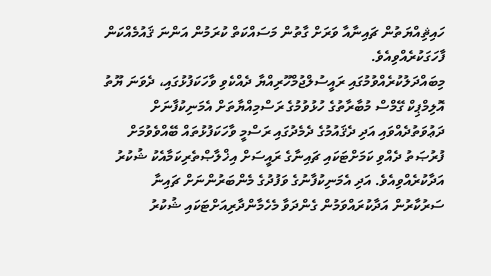ހައިޘިއްޔަތުން ޗައިނާއާ ވަރަށް ގާތުން މަސައްކަތް ކުރަމުން އަންނަ ޤައުމެއްކަން ފާހަގަކުރެއްވިއެވެ.
މިބައްދަލުކުރެއްވުމުގައި ރައީސުލްޖުމްހޫރިއްޔާ ދެއްކެވި ވާހަކަފުޅުގައި، ދެވަނަ ޔޫތު އޮލިމްޕިކް ގޭމްސް މުބާރާތުގެ ހުޅުވުމުގެ ރަސްމިއްޔާތަށް އެމަނިކުފާނަށް ދަޢުވަތުދެއްވައި އަދި ދެޤައުމުގެ ދެމެދުގައި ރަސްމީ ވާހަކަފުޅުތައް ބޭއްވެވުމަށް ފުރުޞަތު ދެއްވި ކަމަށްޓަކައި ޗައިނާގެ ރައީސަށް އިޚްލާޞްތެރިކަމާއެކު ޝުކުރު އަދާކުރެއްވިއެވެ. އަދި އެމަނިކުފާނުގެ ވަފުދުގެ މެންބަރުންނަށް ޗައިނާ ސަރުކާރުން އަދާކުރައްވަމުން ގެންދަވާ މެހެމާންދާރިއަށްޓަކައި ޝުކުރު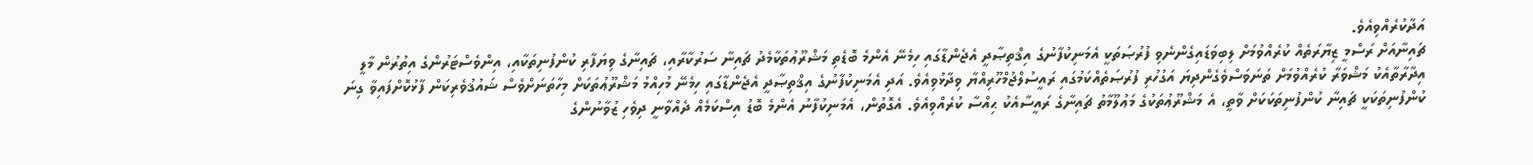އަދާކުރެއްވިއެވެ.
ޗައިނާއަށް ރަސްމީ ޒިޔާރަތެއް ކުރެއްވުމަށް ލިބިވަޑައިގެންނެވި ފުރުޞަތަކީ އެމަނިކުފާނުގެ އިޤްތިޞާދީ އެޖެންޑާގައި ހިމެނޭ އެންމެ ބޮޑެތި މަޝްރޫޢުތަކާމެދު ޗައިނާ ސަރުކާރާއި، ޗައިނާގެ ވިޔަފާރި ކުންފުނިތަކާއި، އިންވެސްޓަރުންގެ އިތުރުން މާލީ އިދާރާތާއެކު މަޝްވަރާ ކުރެއްވުމަށް ތަނަވަސްވެގެންދިޔަ އަގުހުރި ފުރުޞަތެއްކަމުގައި ރައީސުލްޖުމްހޫރިއްޔާ ވިދާޅުވިއެވެ. އަދި އެމަނިކުފާނުގެ އިޤްތިޞާދީ އެޖެންޑާގައި ހިމެނޭ މުހިއްމު މަޝްރޫޢުތަކަށް މިހާތަނަށްވެސް ޝައުޤުވެރިކަން ފާޅުކޮށްފައިވާ ގިނަ ކުންފުނިތަކަކީ ޗައިނާ ކުންފުނިތަކަކަށް ވާތީ، އެ މަޝްރޫޢުތަކުގެ މަޢުލޫމާތު ޗައިނާގެ ރައީސާއެކު ޙިއްސާ ކުރެއްވިއެވެ. އެގޮތުން، އެމަނިކުފާނު އެންމެ ބޮޑު އިސްކަމެއް ދެއްވާނީ ދިވެހި ޒުވާނުންގެ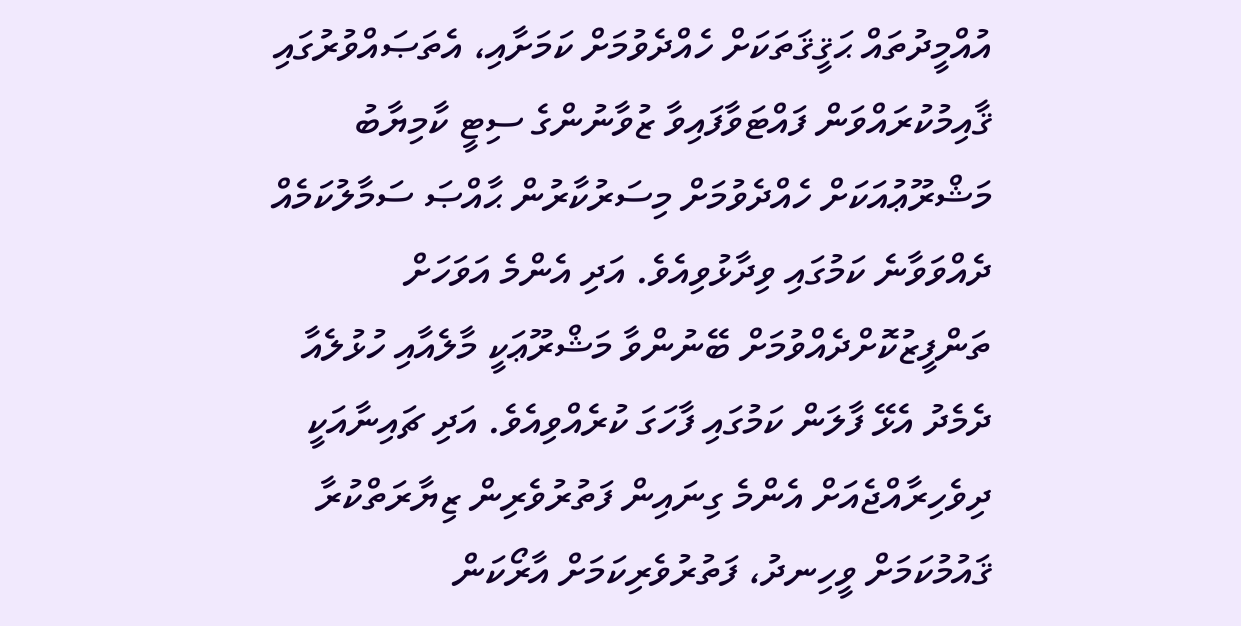އުއްމީދުތައް ޙަޤީޤަތަކަށް ހެއްދެވުމަށް ކަމަށާއި، އެތަޞައްވުރުގައި ޤާއިމުކުރައްވަން ފައްޓަވާފައިވާ ޒުވާނުންގެ ސިޓީ ކާމިޔާބު މަޝްރޫޢުއަކަށް ހެއްދެވުމަށް މިސަރުކާރުން ޙާއްޞަ ސަމާލުކަމެއް ދެއްވަވާނެ ކަމުގައި ވިދާޅުވިއެވެ. އަދި އެންމެ އަވަހަށް ތަންފީޒުކޮށްދެއްވުމަށް ބޭނުންވާ މަޝްރޫޢަކީ މާލެއާއި ހުޅުލެއާ ދެމެދު އެޅޭ ފާލަން ކަމުގައި ފާހަގަ ކުރެއްވިއެވެ. އަދި ޗައިނާއަކީ ދިވެހިރާއްޖެއަށް އެންމެ ގިނައިން ފަތުރުވެރިން ޒިޔާރަތްކުރާ ޤައުމުކަމަށް ވީހިނދު، ފަތުރުވެރިކަމަށް އާރޯކަން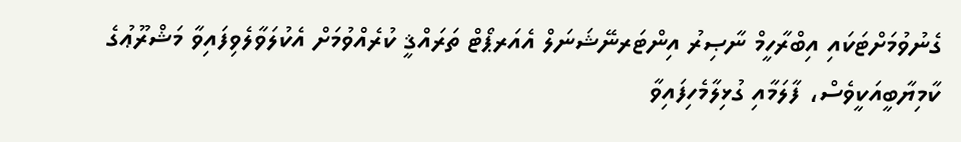ގެނުވުމަށްޓަކައި އިބްރާހީމް ނާޞިރު އިންޓަރނޭޝަނަލް އެއަރޕޯޓް ތަރައްޤީ ކުރެއްވުމަށް އެކުލަވާލެވިފައިވާ މަޝްރޫޢުގެ ކާމިޔާބީއަކީވެސް، ފާލަމާއި ގުޅިލާމެހިފައިވާ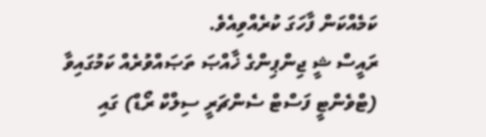ކަމެއްކަން ފާހަގަ ކުރެއްވިއެވެ.
ރައީސް ޝީ ޖިންޕިންގެ ޚާއްޞަ ތަޞައްވުރެއް ކަމުގައިވާ (ޓްވެންޓީ ފަސްޓް ސެންޗަރީ ސިލްކް ރޯޑް) ގައި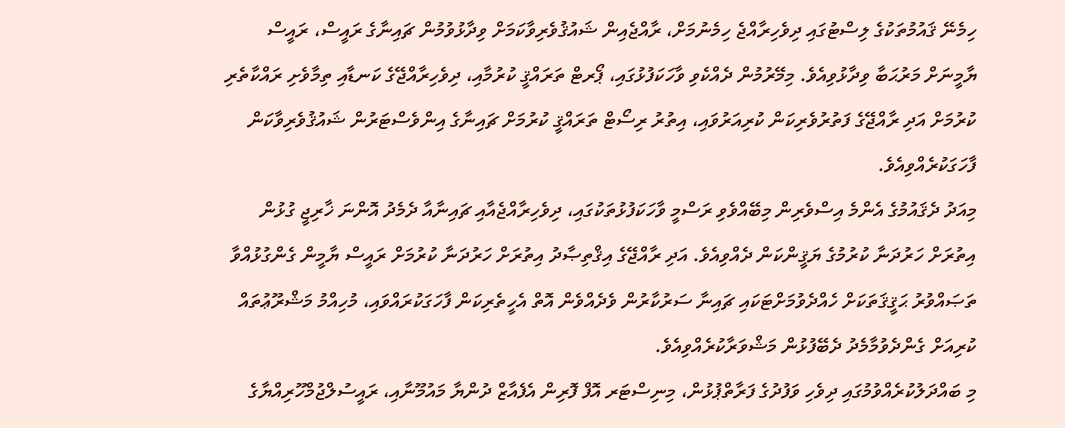ހިމެނޭ ޤައުމުތަކުގެ ލިސްޓުގައި ދިވެހިރާއްޖެ ހިމެނުމަށް، ރާއްޖެއިން ޝައުޤުވެރިވާކަމަށް ވިދާޅުވުމުން ޗައިނާގެ ރައީސް، ރައީސް ޔާމީނަށް މަރުޙަބާ ވިދާޅުވިއެވެ. މިމޭރުމުން ދެއްކެވި ވާހަކަފުޅުގައި، ޕޯރޓް ތަރައްޤީ ކުރުމާއި، ދިވެހިރާއްޖޭގެ ކަނޑާއި ތިމާވެށި ރައްކާތެރި ކުރުމަށް އަދި ރާއްޖޭގެ ފަތުރުވެރިކަން ކުރިއަރުވައި، އިތުރު ރިސޯޓް ތަރައްޤީ ކުރުމަށް ޗައިނާގެ އިންވެސްޓަރުން ޝައުޤުވެރިވާކަން ފާހަގަކުރެއްވިއެވެ.
މިއަދު ދެޤައުމުގެ އެންމެ އިސްވެރިން މިބޭއްވެވި ރަސްމީ ވާހަކަފުޅުތަކުގައި، ދިވެހިރާއްޖެއާއި ޗައިނާއާ ދެމެދު އޮންނަ ޚާރިޖީ ގުޅުން އިތުރަށް ހަރުދަނާ ކުރުމުގެ ޔަޤީންކަން ދެއްވިއެވެ. އަދި ރާއްޖޭގެ އިޤްތިޞާދު އިތުރަށް ހަރުދަނާ ކުރުމަށް ރައީސް ޔާމީން ގެންގުޅުއްވާ ތަޞައްވުރު ޙަޤީޤަތަކަށް ހެއްދެވުމަށްޓަކައި ޗައިނާ ސަރުކާރުން ވެދެއްވެން އޮތް އެހީތެރިކަން ފާހަގަކުރައްވައި، މުހިއްމު މަޝްރޫޢުތައް ކުރިއަށް ގެންދެވުމާމެދު ދެބޭފުޅުން މަޝްވަރާކުރެއްވިއެވެ.
މި ބައްދަލުކުރެއްވުމުގައި ދިވެހި ވަފުދުގެ ފަރާތްޕުޅުން، މިނިސްޓަރ އޮފް ފޮރިން އެފެއާޒް ދުންޔާ މައުމޫނާއި، ރައީސުލްޖުމްހޫރިއްޔާގެ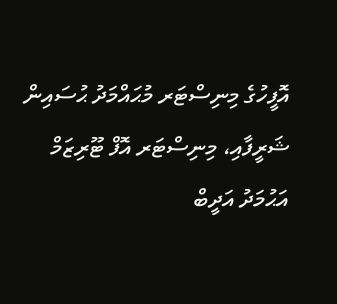އޮފީހުގެ މިނިސްޓަރ މުޙައްމަދު ޙުސައިން ޝަރީފާއި، މިނިސްޓަރ އޮފް ޓޫރިޒަމް އަޙުމަދު އަދީބް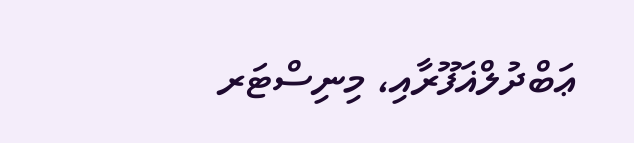ޢަބްދުލްޣަފޫރާއި، މިނިސްޓަރ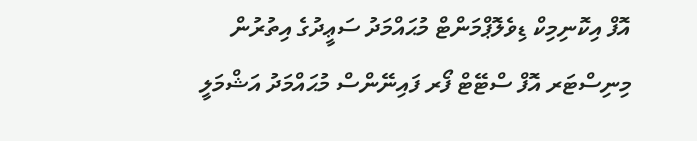އޮފް އިކޮނިމިކް ޑިވެލޮޕްމަންޓް މުޙައްމަދު ސަޢީދުގެ އިތުރުން މިނިސްޓަރ އޮފް ސްޓޭޓް ފޯރ ފައިނޭންސް މުޙައްމަދު އަޝްމަލީ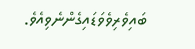ބައިވެރިވެވަޑައިގެންނެވިއެވެ.